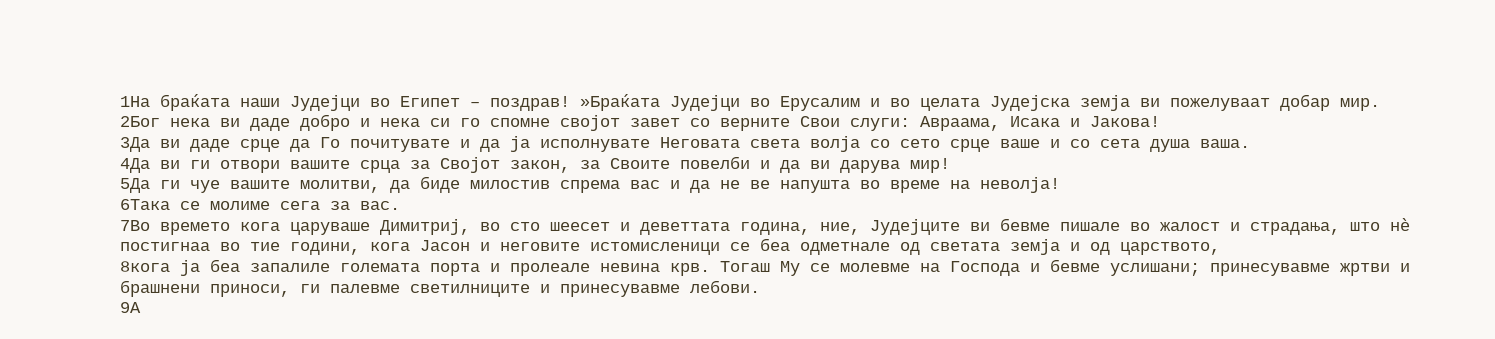1На браќата наши Јудејци во Египет – поздрав! »Браќата Јудејци во Ерусалим и во целата Јудејска земја ви пожелуваат добар мир.
2Бог нека ви даде добро и нека си го спомне својот завет со верните Свои слуги: Авраама, Исака и Јакова!
3Да ви даде срце да Го почитувате и да ја исполнувате Неговата света волја со сето срце ваше и со сета душа ваша.
4Да ви ги отвори вашите срца за Својот закон, за Своите повелби и да ви дарува мир!
5Да ги чуе вашите молитви, да биде милостив спрема вас и да не ве напушта во време на неволја!
6Така се молиме сега за вас.
7Во времето кога царуваше Димитриј, во сто шеесет и деветтата година, ние, Јудејците ви бевме пишале во жалост и страдања, што нѐ постигнаа во тие години, кога Јасон и неговите истомисленици се беа одметнале од светата земја и од царството,
8кога ја беа запалиле големата порта и пролеале невина крв. Тогаш Му се молевме на Господа и бевме услишани; принесувавме жртви и брашнени приноси, ги палевме светилниците и принесувавме лебови.
9А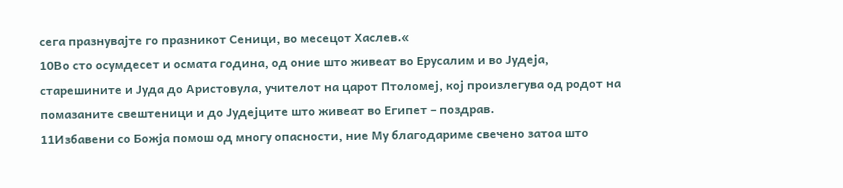сега празнувајте го празникот Сеници, во месецот Хаслев.«
10Во сто осумдесет и осмата година, од оние што живеат во Ерусалим и во Јудеја, старешините и Јуда до Аристовула, учителот на царот Птоломеј, кој произлегува од родот на помазаните свештеници и до Јудејците што живеат во Египет – поздрав.
11Избавени со Божја помош од многу опасности, ние Му благодариме свечено затоа што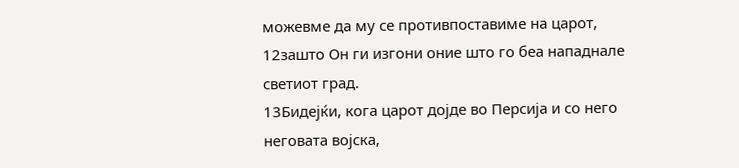можевме да му се противпоставиме на царот,
12зашто Он ги изгони оние што го беа нападнале светиот град.
13Бидејќи, кога царот дојде во Персија и со него неговата војска,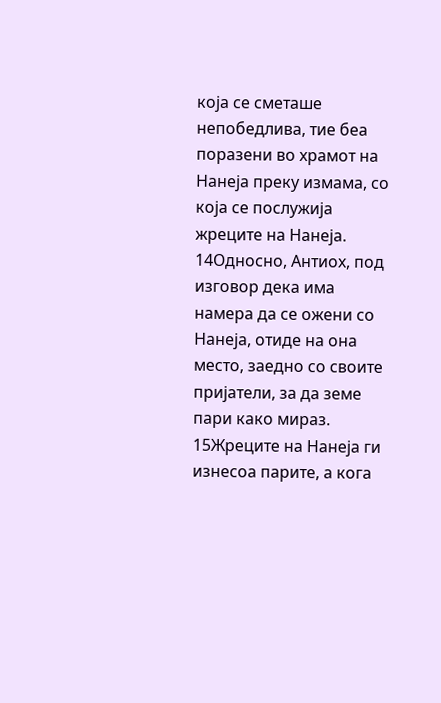која се сметаше непобедлива, тие беа поразени во храмот на Нанеја преку измама, со која се послужија жреците на Нанеја.
14Односно, Антиох, под изговор дека има намера да се ожени со Нанеја, отиде на она место, заедно со своите пријатели, за да земе пари како мираз.
15Жреците на Нанеја ги изнесоа парите, а кога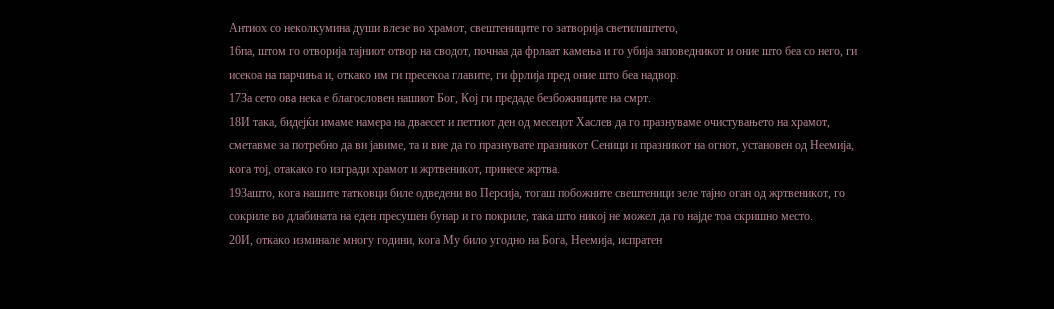Антиох со неколкумина души влезе во храмот, свештениците го затворија светилиштето,
16па, штом го отворија тајниот отвор на сводот, почнаа да фрлаат камења и го убија заповедникот и оние што беа со него, ги исекоа на парчиња и, откако им ги пресекоа главите, ги фрлија пред оние што беа надвор.
17За сето ова нека е благословен нашиот Бог, Кој ги предаде безбожниците на смрт.
18И така, бидејќи имаме намера на дваесет и петтиот ден од месецот Хаслев да го празнуваме очистувањето на храмот, сметавме за потребно да ви јавиме, та и вие да го празнувате празникот Сеници и празникот на огнот, установен од Неемија, кога тој, отакако го изгради храмот и жртвеникот, принесе жртва.
19Зашто, кога нашите татковци биле одведени во Персија, тогаш побожните свештеници зеле тајно оган од жртвеникот, го сокриле во длабината на еден пресушен бунар и го покриле, така што никој не можел да го најде тоа скришно место.
20И, откако изминале многу години, кога Му било угодно на Бога, Неемија, испратен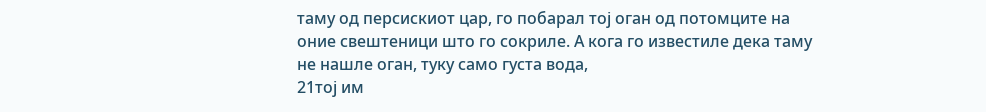таму од персискиот цар, го побарал тој оган од потомците на оние свештеници што го сокриле. А кога го известиле дека таму не нашле оган, туку само густа вода,
21тој им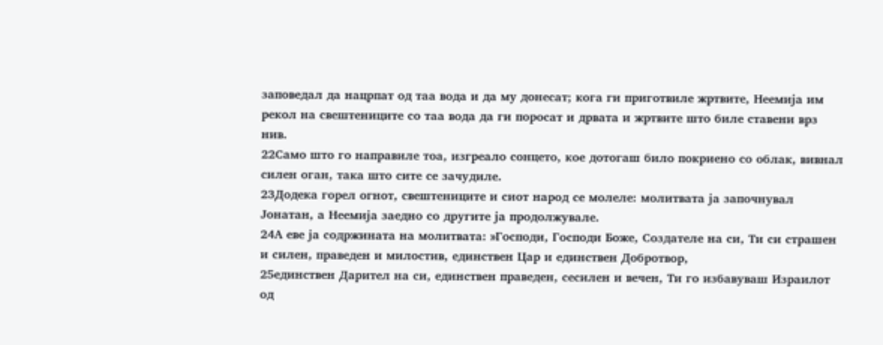заповедал да нацрпат од таа вода и да му донесат; кога ги приготвиле жртвите, Неемија им рекол на свештениците со таа вода да ги поросат и дрвата и жртвите што биле ставени врз нив.
22Само што го направиле тоа, изгреало сонцето, кое дотогаш било покриено со облак, вивнал силен оган, така што сите се зачудиле.
23Додека горел огнот, свештениците и сиот народ се молеле: молитвата ја започнувал Јонатан, а Неемија заедно со другите ја продолжувале.
24А еве ја содржината на молитвата: »Господи, Господи Боже, Создателе на си, Ти си страшен и силен, праведен и милостив, единствен Цар и единствен Добротвор,
25единствен Дарител на си, единствен праведен, сесилен и вечен, Ти го избавуваш Израилот од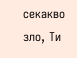секакво зло, Ти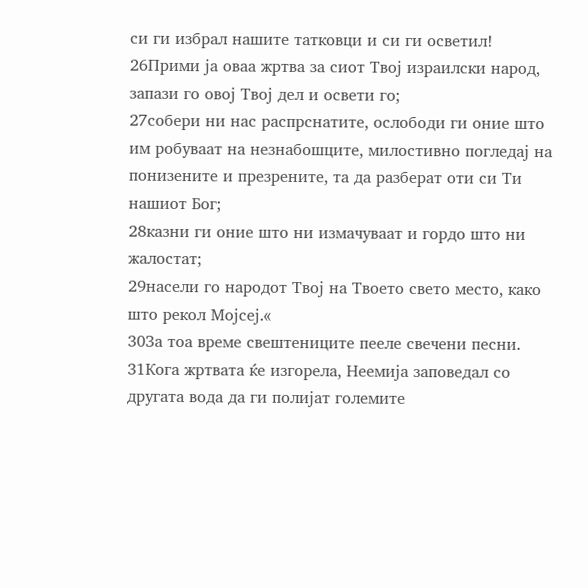си ги избрал нашите татковци и си ги осветил!
26Прими ја оваа жртва за сиот Твој израилски народ, запази го овој Твој дел и освети го;
27собери ни нас распрснатите, ослободи ги оние што им робуваат на незнабошците, милостивно погледај на понизените и презрените, та да разберат оти си Ти нашиот Бог;
28казни ги оние што ни измачуваат и гордо што ни жалостат;
29насели го народот Твој на Твоето свето место, како што рекол Мојсеј.«
30За тоа време свештениците пееле свечени песни.
31Кога жртвата ќе изгорела, Неемија заповедал со другата вода да ги полијат големите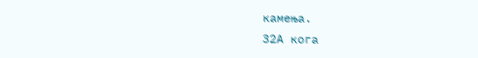камења.
32А кога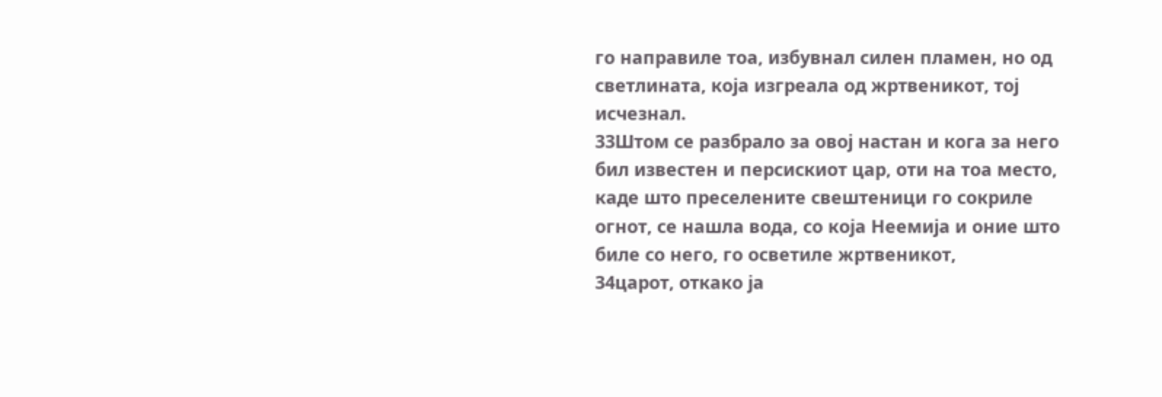го направиле тоа, избувнал силен пламен, но од светлината, која изгреала од жртвеникот, тој исчезнал.
33Штом се разбрало за овој настан и кога за него бил известен и персискиот цар, оти на тоа место, каде што преселените свештеници го сокриле огнот, се нашла вода, со која Неемија и оние што биле со него, го осветиле жртвеникот,
34царот, откако ја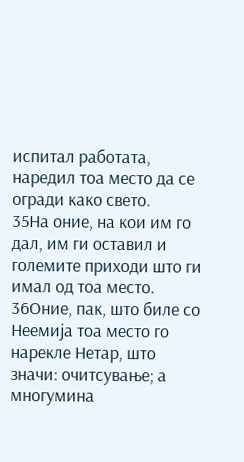испитал работата, наредил тоа место да се огради како свето.
35На оние, на кои им го дал, им ги оставил и големите приходи што ги имал од тоа место.
36Оние, пак, што биле со Неемија тоа место го нарекле Нетар, што значи: очитсување; а многумина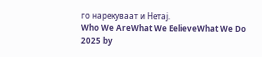го нарекуваат и Нетај.
Who We AreWhat We EelieveWhat We Do
2025 by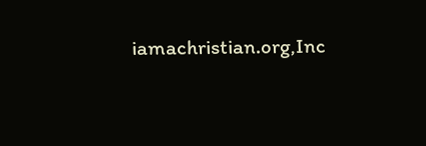iamachristian.org,Inc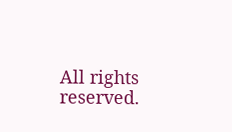All rights reserved.